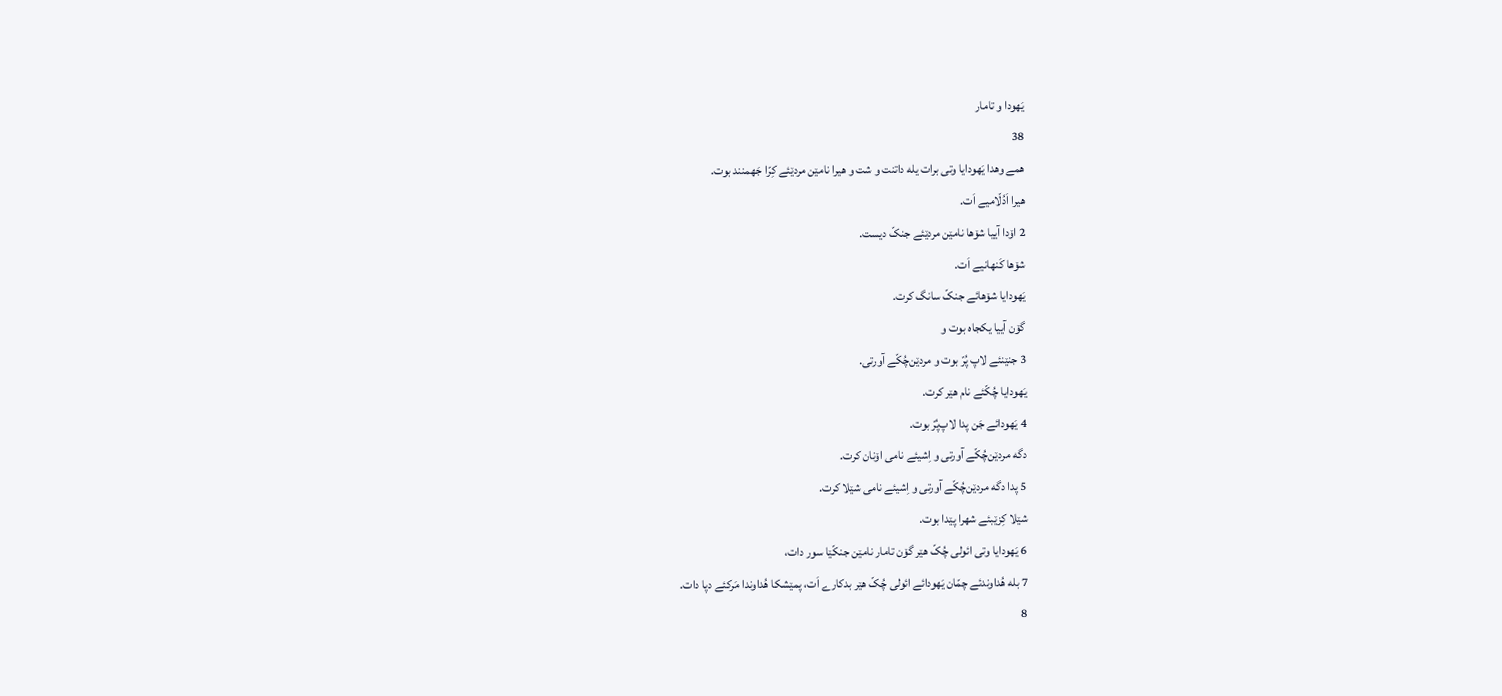یَهودا و تامار
38
همے وهدا یَهودایا وتی برات یله داتنت و شت و هیرا نامێن مردێئے کِرّا جَهمنند بوت.
هیرا اَدُلّامیے اَت.
2 اۆدا آییا شۆها نامێن مردێئے جنکّ دیست.
شۆها کَنهانیے اَت.
یَهودایا شۆهائے جنکّ سانگ کرت.
گۆن آییا یکجاه بوت و
3 جنێنئے لاپ پُرّ بوت و مردێن‌چُکّے آورتی.
یَهودایا چُکّئے نام هێر کرت.
4 یَهودائے جَن پدا لاپ‌پُرّ بوت.
دگه مردێن‌چُکّے آورتی و اِشیئے نامی اۆنان کرت.
5 پدا دگه مردێن‌چُکّے آورتی و اِشیئے نامی شێلا کرت.
شێلا کِزێبئے شهرا پێدا بوت.
6 یَهودایا وتی ائولی چُکّ هێر گۆن تامار نامێن جنکّێا سور دات،
7 بله هُداوندئے چمّان یَهودائے ائولی چُکّ هێر بدکارے اَت، پمێشکا هُداوندا مَرکئے دپا دات.
8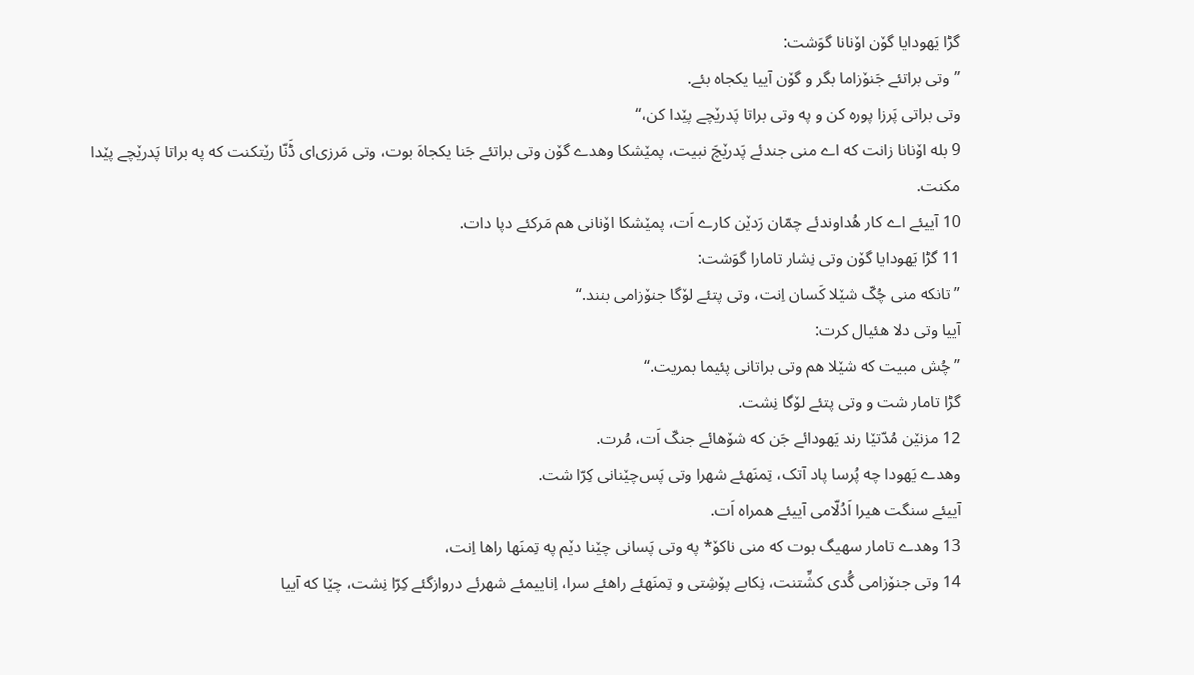گڑا یَهودایا گۆن اۆنانا گوَشت:
”وتی براتئے جَنۆزاما بگر و گۆن آییا یکجاه بئے.
وتی براتی پَرزا پوره کن و په وتی براتا پَدرێچے پێدا کن،“
9 بله اۆنانا زانت که اے منی جندئے پَدرێچَ نبیت، پمێشکا وهدے گۆن وتی براتئے جَنا یکجاهَ بوت، وتی مَرزی‌ای ڈَنّا رێتکنت که په براتا پَدرێچے پێدا مکنت.
10 آییئے اے کار هُداوندئے چمّان رَدێن کارے اَت، پمێشکا اۆنانی هم مَرکئے دپا دات.
11 گڑا یَهودایا گۆن وتی نِشار تامارا گوَشت:
”تانکه منی چُکّ شێلا کَسان اِنت، وتی پتئے لۆگا جنۆزامی بنند.“
آییا وتی دلا هئیال کرت:
”چُش مبیت که شێلا هم وتی براتانی پئیما بمریت.“
گڑا تامار شت و وتی پتئے لۆگا نِشت.
12 مزنێن مُدّتێا رند یَهودائے جَن که شۆهائے جنکّ اَت، مُرت.
وهدے یَهودا چه پُرسا پاد آتک، تِمنَهئے شهرا وتی پَس‌چێنانی کِرّا شت.
آییئے سنگت هیرا اَدُلّامی آییئے همراه اَت.
13 وهدے تامار سهیگ بوت که منی ناکۆ* په وتی پَسانی چێنا دێم په تِمنَها راها اِنت،
14 وتی جنۆزامی گُدی کشِّتنت، نِکابے پۆشِتی و تِمنَهئے راهئے سرا، اِناییمئے شهرئے دروازگئے کِرّا نِشت، چێا که آییا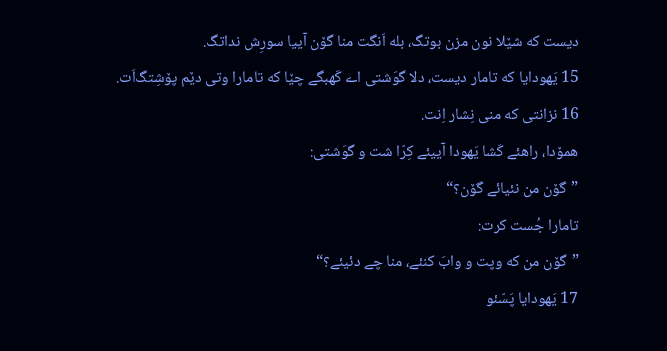دیست که شێلا نون مزن بوتگ، بله اَنگت منا گۆن آییا سورِش نداتگ.
15 یَهودایا که تامار دیست، دلا گوَشتی اے کَهبگے چێا که تامارا وتی دێم پۆشِتگ‌اَت.
16 نزانتی که منی نِشار اِنت.
همۆدا، راهئے کَشا یَهودا آییئے کِرّا شت و گوَشتی:
”گۆن من نئیائے گۆن؟“
تامارا جُست کرت:
”گۆن من که وپت و وابَ کنئے، منا چے دئیئے؟“
17 یَهودایا پَسّئو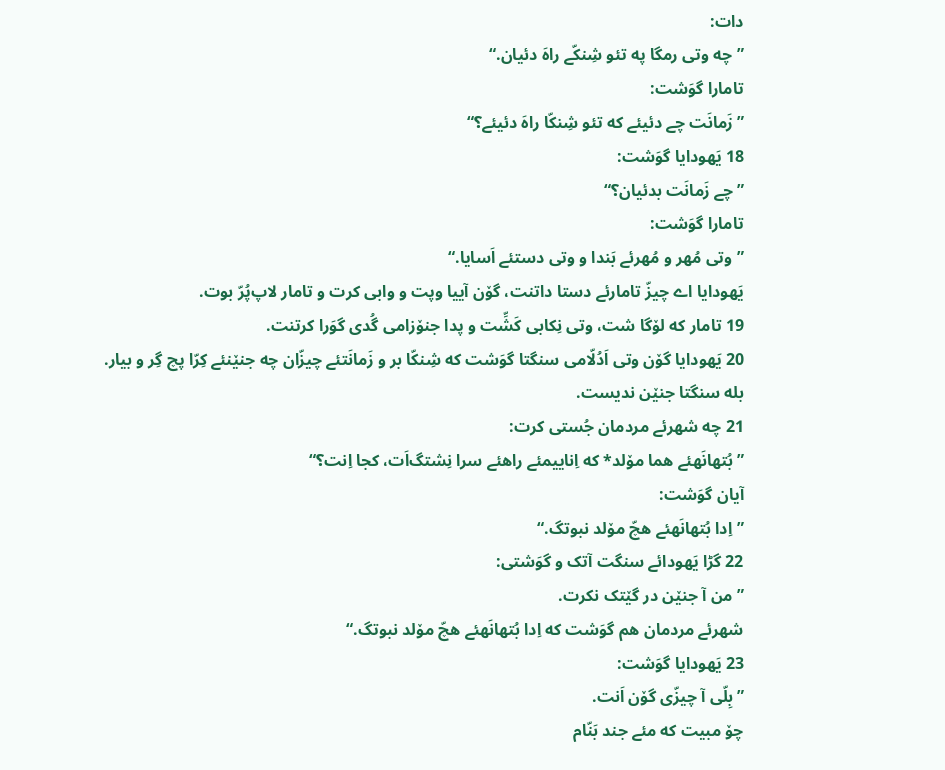دات:
”چه وتی رمگا په تئو شِنکّے راهَ دئیان.“
تامارا گوَشت:
”زَمانَت چے دئیئے که تئو شِنکّا راهَ دئیئے؟“
18 یَهودایا گوَشت:
”چے زَمانَت بدئیان؟“
تامارا گوَشت:
”وتی مُهر و مُهرئے بَندا و وتی دستئے اَسایا.“
یَهودایا اے چیزّ تامارئے دستا داتنت، گۆن آییا وپت و وابی کرت و تامار لاپ‌پُرّ بوت.
19 تامار که لۆگا شت، وتی نِکابی کَشِّت و پدا جنۆزامی گُدی گوَرا کرتنت.
20 یَهودایا گۆن وتی اَدُلّامی سنگتا گوَشت که شِنکّا بر و زَمانَتئے چیزّان چه جنێنئے کِرّا پچ گِر و بیار.
بله سنگتا جنێن ندیست.
21 چه شهرئے مردمان جُستی کرت:
”بُتهانَهئے هما مۆلد* که اِناییمئے راهئے سرا نِشتگ‌اَت، کجا اِنت؟“
آیان گوَشت:
”اِدا بُتهانَهئے هچّ مۆلد نبوتگ.“
22 گڑا یَهودائے سنگت آتک و گوَشتی:
”من آ جنێن در گێتک نکرت.
شهرئے مردمان هم گوَشت که اِدا بُتهانَهئے هچّ مۆلد نبوتگ.“
23 یَهودایا گوَشت:
”بِلّی آ چیزّی گۆن اَنت.
چۆ مبیت که مئے جند بَنّام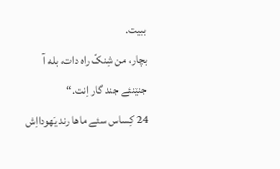ببیت.
بچار، من شِنکّ راه دات، بله آ جنێنئے جند گار اِنت.“
24 کِساس سئے ماها رند یَهودااِش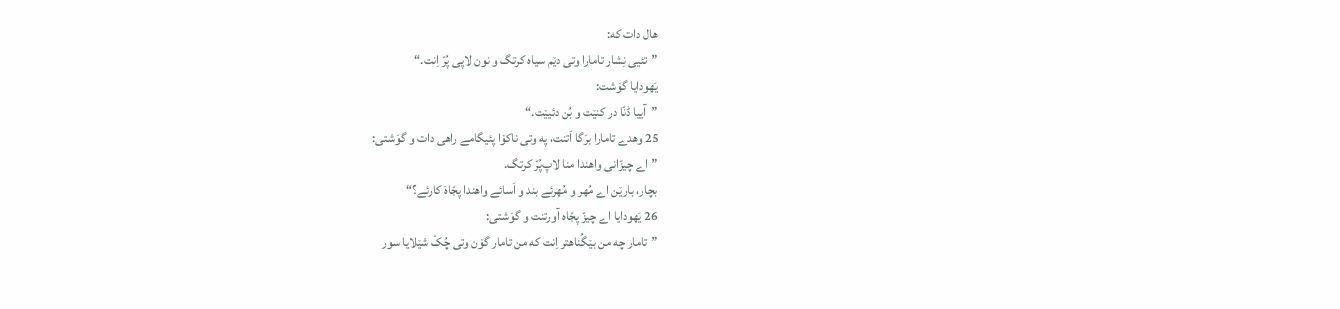هال دات که:
”تئیی نِشار تامارا وتی دێم سیاه کرتگ و نون لاپی پُرّ اِنت.“
یَهودایا گوَشت:
”آییا ڈنّا در کنێت و بُن دئیێت.“
25 وهدے تامارا برَگا اَتنت، په وتی ناکۆا پئیگامے راهی دات و گوَشتی:
”اے چیزّانی واهندا منا لاپ‌پُرّ کرتگ.
بچار، بارێن اے مُهر و مُهرئے بند و اَسائے واهندا پجّاهَ کارئے؟“
26 یَهودایا اے چیزّ پجّاه آورتنت و گوَشتی:
”تامار چه من بێگُناهتر اِنت که من تامار گۆن وتی چُکّ شێلایا سور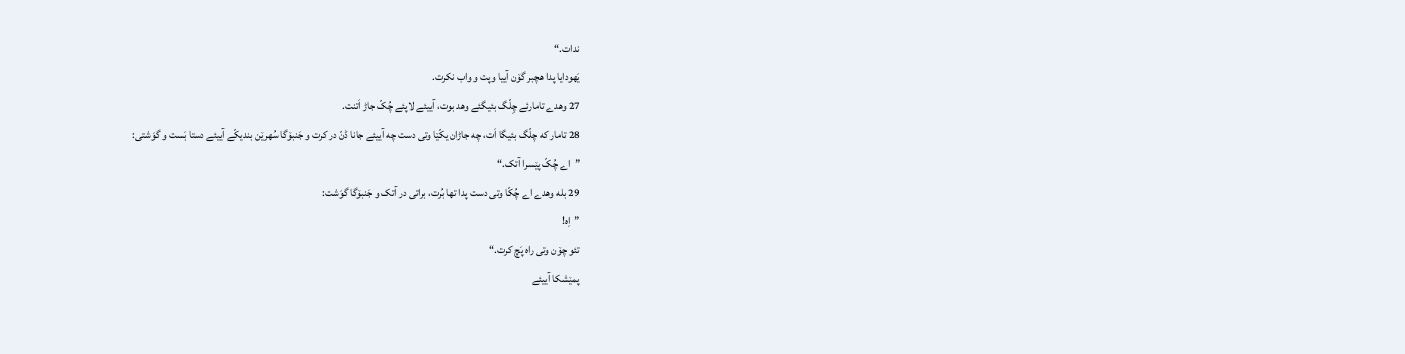ندات.“
یَهودایا پدا هچبر گۆن آییا وپت و واب نکرت.
27 وهدے تامارئے چِلّگ بئیگئے وهد بوت، آییئے لاپئے چُکّ جاڑ اَتنت.
28 تامار که چلّگ بئیگا اَت، چه جاڑان یکّێا وتی دست چه آییئے جانا ڈنّ در کرت و جَنبۆگا سُهرێن بندیکّے آییئے دستا بَست و گوَشتی:
”اے چُکّ پێسرا آتک.“
29 بله وهدے اے چُکّا وتی دست پدا تها بُرت، براتی در آتک و جَنبۆگا گوَشت:
”اِه!
تئو چۆن وتی راه پَچ کرت.“
پمێشکا آییئے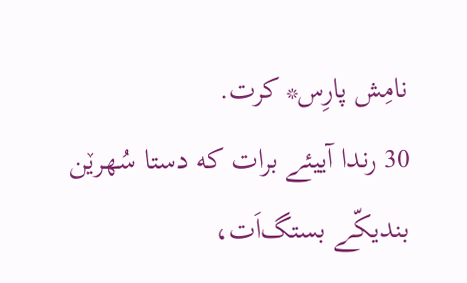نامِش پارِس* کرت.
30 رندا آییئے برات که دستا سُهرێن بندیکّے بستگ‌اَت،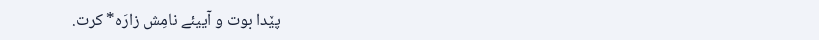پێدا بوت و آییئے نامِش زارَه* کرت.